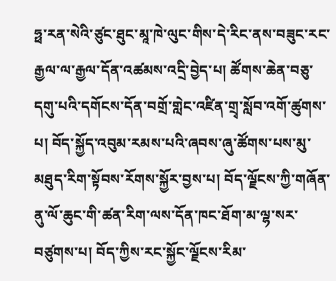ཧྥ་རན་སེའི་ཙུང་ཐུང་མཱ་ཁེ་ལུང་གིས་དེ་རིང་ནས་བཟུང་རང་རྒྱལ་ལ་རྒྱལ་དོན་འཚམས་འདྲི་བྱེད་པ། ཚོགས་ཆེན་བཅུ་དགུ་པའི་དགོངས་དོན་བགྲོ་གླེང་འཛིན་གྲྭ་སློབ་འགོ་ཚུགས་པ། བོད་སྐྱོད་འབུམ་རམས་པའི་ཞབས་ཞུ་ཚོགས་པས་མུ་མཐུད་རིག་སྟོབས་རོགས་སྐྱོར་བྱས་པ། བོད་ལྗོངས་ཀྱི་གཞོན་ནུ་ལོ་ཆུང་གི་ཚན་རིག་ལས་དོན་ཁང་ཐོག་མ་ལྷ་སར་བཙུགས་པ། བོད་ཀྱིས་རང་སྐྱོང་ལྗོངས་རིམ་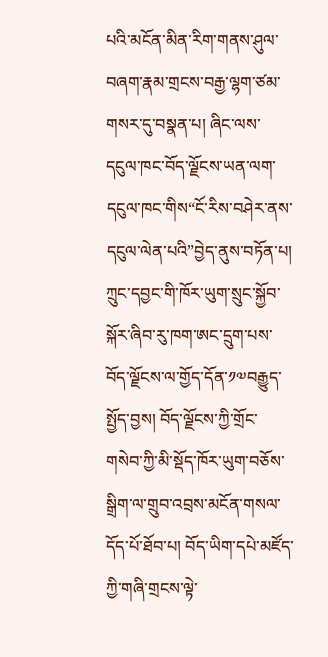པའི་མངོན་མིན་རིག་གནས་ཤུལ་བཞག་རྣམ་གྲངས་བརྒྱ་ལྷག་ཙམ་གསར་དུ་བསྣན་པ། ཞིང་ལས་དངུལ་ཁང་བོད་ལྗོངས་ཡན་ལག་དངུལ་ཁང་གིས“ངོ་རིས་བཤེར་ནས་དངུལ་ལེན་པའི”བྱེད་ནུས་བཏོན་པ། ཀྲུང་དབྱང་གི་ཁོར་ཡུག་སྲུང་སྐྱོབ་སྐོར་ཞིབ་རུ་ཁག་ཨང་དྲུག་པས་བོད་ལྗོངས་ལ་གྱོད་དོན་༡༧བརྒྱུད་སྤྱོད་བྱས། བོད་ལྗོངས་ཀྱི་གྲོང་གསེབ་ཀྱི་མི་སྡོད་ཁོར་ཡུག་བཅོས་སྒྲིག་ལ་གྲུབ་འབྲས་མངོན་གསལ་དོད་པོ་ཐོབ་པ། བོད་ཡིག་དཔེ་མཛོད་ཀྱི་གཞི་གྲངས་ལྟེ་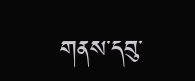གནས་དབུ་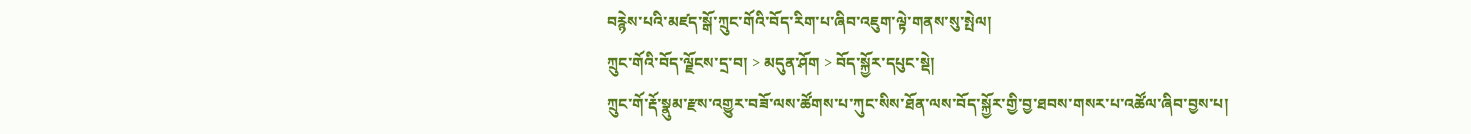བརྙེས་པའི་མཛད་སྒོ་ཀྲུང་གོའི་བོད་རིག་པ་ཞིབ་འཇུག་ལྟེ་གནས་སུ་སྤེལ།
ཀྲུང་གོའི་བོད་ལྗོངས་དྲ་བ། > མདུན་ཤོག > བོད་སྐྱོར་དཔུང་སྡེ།
ཀྲུང་གོ་རྡོ་སྣུམ་རྫས་འགྱུར་བཟོ་ལས་ཚོགས་པ་ཀུང་སིས་ཐོན་ལས་བོད་སྐྱོར་གྱི་བྱ་ཐབས་གསར་པ་འཚོལ་ཞིབ་བྱས་པ།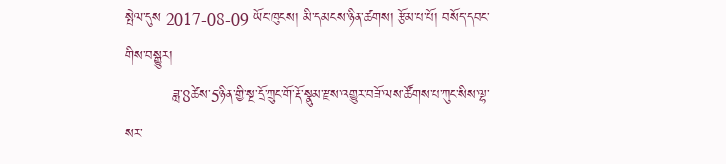སྤེལ་དུས 2017-08-09 ཡོང་ཁུངས། མི་དམངས་ཉིན་ཚགས། རྩོམ་པ་པོ། བསོད་དབང་གིས་བསྒྱུར།
          ཟླ་8ཚེས་5ཉིན་གྱི་སྔ་དྲོ་ཀྲུང་གོ་རྡོ་སྣུམ་རྫས་འགྱུར་བཟོ་ལས་ཚོགས་པ་ཀུང་སིས་ལྷ་སར་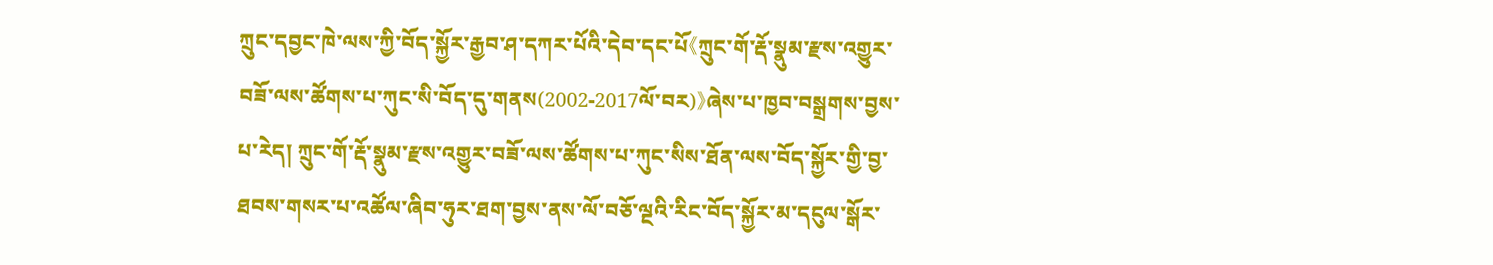ཀྲུང་དབྱང་ཁེ་ལས་ཀྱི་བོད་སྐྱོར་རྒྱབ་ཤ་དཀར་པོའི་དེབ་དང་པོ《ཀྲུང་གོ་རྡོ་སྣུམ་རྫས་འགྱུར་བཟོ་ལས་ཚོགས་པ་ཀུང་སི་བོད་དུ་གནས(2002-2017ལོ་བར)》ཞེས་པ་ཁྱབ་བསྒྲགས་བྱས་པ་རེད། ཀྲུང་གོ་རྡོ་སྣུམ་རྫས་འགྱུར་བཟོ་ལས་ཚོགས་པ་ཀུང་སིས་ཐོན་ལས་བོད་སྐྱོར་གྱི་བྱ་ཐབས་གསར་པ་འཚོལ་ཞིབ་ཧུར་ཐག་བྱས་ནས་ལོ་བཅོ་ལྔའི་རིང་བོད་སྐྱོར་མ་དངུལ་སྒོར་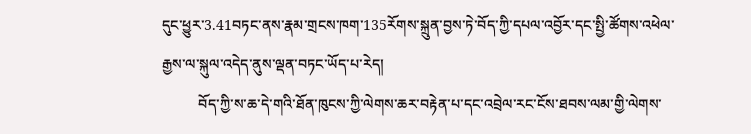དུང་ཕྱུར་3.41བཏང་ནས་རྣམ་གྲངས་ཁག་135རོགས་སྐྲུན་བྱས་ཏེ་བོད་ཀྱི་དཔལ་འབྱོར་དང་སྤྱི་ཚོགས་འཕེལ་རྒྱས་ལ་སྐུལ་འདེད་ནུས་ལྡན་བཏང་ཡོད་པ་རེད།
          བོད་ཀྱི་ས་ཆ་དེ་གའི་ཐོན་ཁུངས་ཀྱི་ལེགས་ཆར་བརྟེན་པ་དང་འབྲེལ་རང་ངོས་ཐབས་ལམ་གྱི་ལེགས་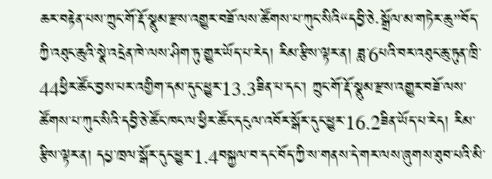ཆར་བརྟེན་པས་ཀྲུང་གོ་རྡོ་སྣུམ་རྫས་འགྱུར་བཟོ་ལས་ཚོགས་པ་ཀུང་སིའི“དབྱི་ཅེ·སྒྲོལ་མ་གཏེར་ཆུ”བོད་ཀྱི་འཐུང་ཆུའི་སྣེ་འདྲེན་ཁེ་ལས་ཤིག་ཏུ་གྱུར་ཡོད་པ་རེད། རིམ་རྩིས་ལྟར་ན། ཟླ་6པའི་བར་འཐུང་ཆུ་ཏུན་ཁྲི་44ཕྱིར་ཚོང་བྱས་པར་འགྱིག་དམ་དུང་ཕྱུར་13.3ཟིན་པ་དང་། ཀྲུང་གོ་རྡོ་སྣུམ་རྫས་འགྱུར་བཟོ་ལས་ཚོགས་པ་ཀུང་སིའི་དབྱི་ཅེ་ཚོང་ཁང་ལ་ཕྱིར་ཚོང་དངུལ་འབོར་སྒོར་དུང་ཕྱུར་16.2ཟིན་ཡོད་པ་རེད། རིམ་རྩིས་ལྟར་ན། དཔྱ་ཁྲལ་སྒོར་དུང་ཕྱུར་1.4བསྐྱལ་བ་དང་བོད་ཀྱི་ས་གནས་དེ་གར་ལས་ཞུགས་ཐུབ་པའི་མི་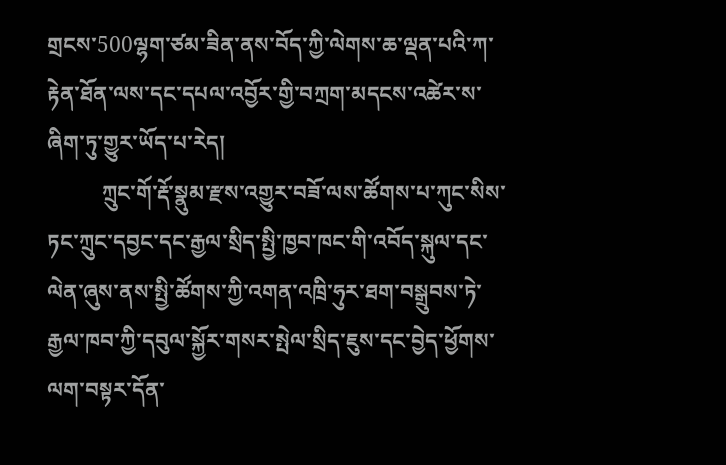གྲངས་500ལྷག་ཙམ་ཟིན་ནས་བོད་ཀྱི་ལེགས་ཆ་ལྡན་པའི་ཀ་རྟེན་ཐོན་ལས་དང་དཔལ་འབྱོར་གྱི་བཀྲག་མདངས་འཚེར་ས་ཞིག་ཏུ་གྱུར་ཡོད་པ་རེད།
          ཀྲུང་གོ་རྡོ་སྣུམ་རྫས་འགྱུར་བཟོ་ལས་ཚོགས་པ་ཀུང་སིས་ཏང་ཀྲུང་དབྱང་དང་རྒྱལ་སྲིད་སྤྱི་ཁྱབ་ཁང་གི་འབོད་སྐུལ་དང་ལེན་ཞུས་ནས་སྤྱི་ཚོགས་ཀྱི་འགན་འཁྲི་ཧུར་ཐག་བསྒྲུབས་ཏེ་རྒྱལ་ཁབ་ཀྱི་དབུལ་སྐྱོར་གསར་སྤེལ་སྲིད་ཇུས་དང་བྱེད་ཕྱོགས་ལག་བསྟར་དོན་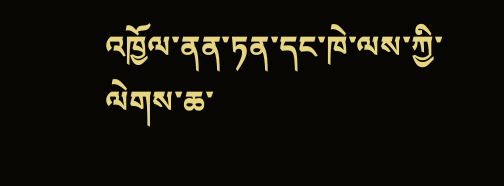འཁྱོལ་ནན་ཏན་དང་ཁེ་ལས་ཀྱི་ལེགས་ཆ་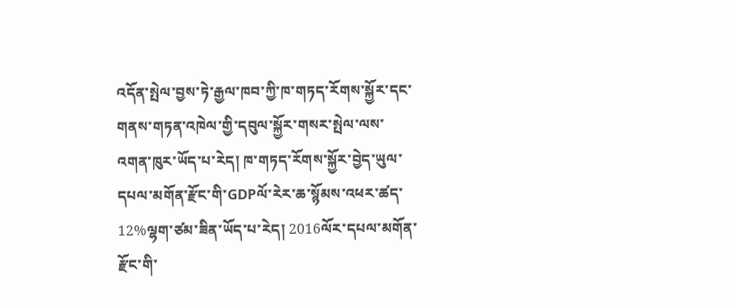འདོན་སྤེལ་བྱས་ཏེ་རྒྱལ་ཁབ་ཀྱི་ཁ་གཏད་རོགས་སྐྱོར་དང་གནས་གཏན་འཁེལ་གྱི་དབུལ་སྐྱོར་གསར་སྤེལ་ལས་འགན་ཁུར་ཡོད་པ་རེད། ཁ་གཏད་རོགས་སྐྱོར་བྱེད་ཡུལ་དཔལ་མགོན་རྫོང་གི་GDPལོ་རེར་ཆ་སྙོམས་འཕར་ཚད་12%ལྷག་ཙམ་ཟིན་ཡོད་པ་རེད། 2016ལོར་དཔལ་མགོན་རྫོང་གི་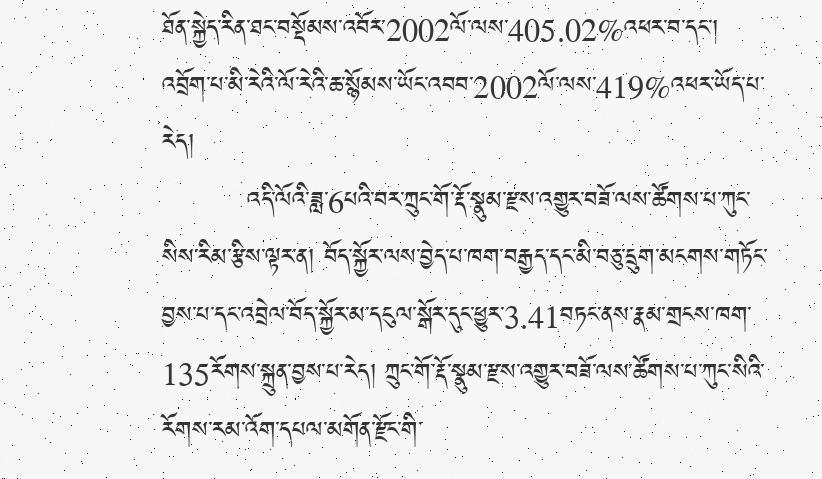ཐོན་སྐྱེད་རིན་ཐང་བསྡོམས་འབོར་2002ལོ་ལས་405.02%འཕར་བ་དང་། འབྲོག་པ་མི་རེའི་ལོ་རེའི་ཆ་སྙོམས་ཡོང་འབབ་2002ལོ་ལས་419%འཕར་ཡོད་པ་རེད།
          འདི་ལོའི་ཟླ་6པའི་བར་ཀྲུང་གོ་རྡོ་སྣུམ་རྫས་འགྱུར་བཟོ་ལས་ཚོགས་པ་ཀུང་སིས་རིམ་རྩིས་ལྟར་ན། བོད་སྐྱོར་ལས་བྱེད་པ་ཁག་བརྒྱད་དང་མི་བཅུ་དྲུག་མངགས་གཏོང་བྱས་པ་དང་འབྲེལ་བོད་སྐྱོར་མ་དངུལ་སྒོར་དུང་ཕྱུར་3.41བཏང་ནས་རྣམ་གྲངས་ཁག་135རོགས་སྐྲུན་བྱས་པ་རེད། ཀྲུང་གོ་རྡོ་སྣུམ་རྫས་འགྱུར་བཟོ་ལས་ཚོགས་པ་ཀུང་སིའི་རོགས་རམ་འོག་དཔལ་མགོན་རྫོང་གི་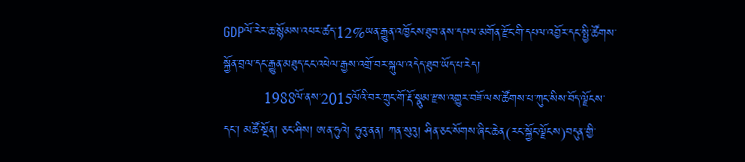GDPལོ་རེར་ཆ་སྙོམས་འཕར་ཚད་12%ཡན་རྒྱུན་འཁྱོངས་ཐུབ་ནས་དཔལ་མགོན་རྫོང་གི་དཔལ་འབྱོར་དང་སྤྱི་ཚོགས་སྐྱོན་བྲལ་དང་རྒྱུན་མཐུད་ངང་འཕེལ་རྒྱས་འགྲོ་བར་སྐུལ་འདེད་ཐུབ་ཡོད་པ་རེད།
          1988ལོ་ནས་2015ལོའི་བར་ཀྲུང་གོ་རྡོ་སྣུམ་རྫས་འགྱུར་བཟོ་ལས་ཚོགས་པ་ཀུང་སིས་བོད་ལྗོངས་དང་། མཚོ་སྔོན། ཅང་ཤིས། ཨན་ཧུའེ། ཧུའུ་ནན། ཀན་སུའུ། ཤིན་ཅང་སོགས་ཞིང་ཆེན(རང་སྐྱོང་ལྗོངས)བདུན་གྱི་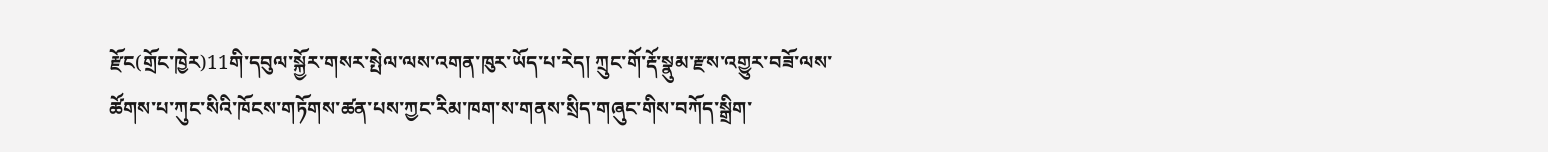རྫོང(གྲོང་ཁྱེར)11གི་དབུལ་སྐྱོར་གསར་སྤེལ་ལས་འགན་ཁུར་ཡོད་པ་རེད། ཀྲུང་གོ་རྡོ་སྣུམ་རྫས་འགྱུར་བཟོ་ལས་ཚོགས་པ་ཀུང་སིའི་ཁོངས་གཏོགས་ཚན་པས་ཀྱང་རིམ་ཁག་ས་གནས་སྲིད་གཞུང་གིས་བཀོད་སྒྲིག་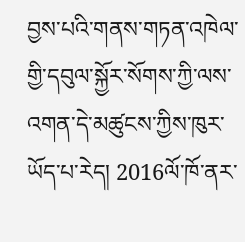བྱས་པའི་གནས་གཏན་འཁེལ་གྱི་དབུལ་སྐྱོར་སོགས་ཀྱི་ལས་འགན་དེ་མཚུངས་ཀྱིས་ཁུར་ཡོད་པ་རེད། 2016ལོ་ཁོ་ནར་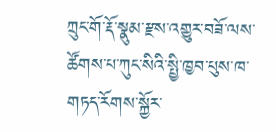ཀྲུང་གོ་རྡོ་སྣུམ་རྫས་འགྱུར་བཟོ་ལས་ཚོགས་པ་ཀུང་སིའི་སྤྱི་ཁྱབ་པུས་ཁ་གཏད་རོགས་སྐྱོར་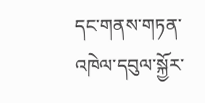དང་གནས་གཏན་འཁེལ་དབུལ་སྐྱོར་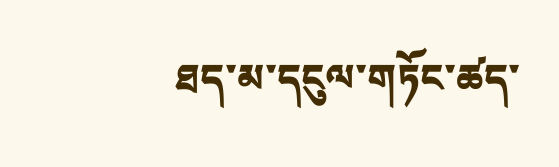ཐད་མ་དངུལ་གཏོང་ཚད་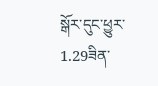སྒོར་དུང་ཕྱུར་1.29ཟིན་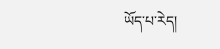ཡོད་པ་རེད།